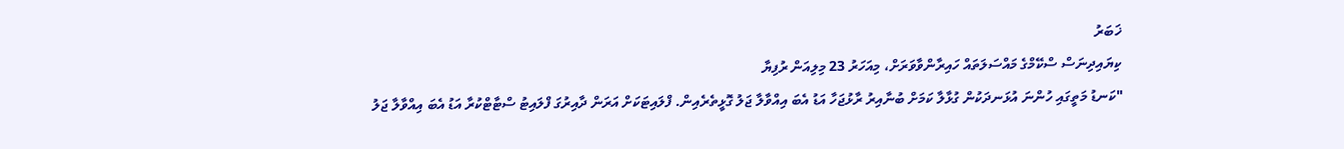ޚަބަރު
ކިޔައިދިނަސް ސްކޭމްގެ މައްސަލަތައް ހައިރާންވާވަރަށް، މިއަހަރު 23 މިލިއަން ރުފިޔާ
"ކަނޑު މަތީގައި ހުންނަ އުޅަނދަކުން ގުޅާލާ ކަމަށް ބުނާއިރު ރާޅުޖަހާ އަޑު އެބަ އިއްވާލާ ޖަލު ގޮޅީތެރެއިން. ފްލައިޓަކަށް އަރަން ދާއިރުގަ ފްލައިޓު ސްޓާޓްކުރާ އަޑު އެބަ އިއްވާލާ ޖަލު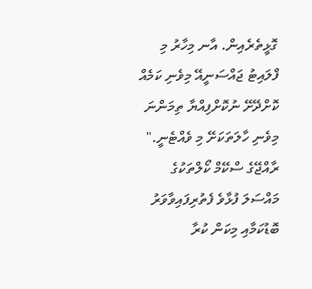ގޮޅީތެރެއިން. އާނ މިހާރު މި ފްލައިޓު ޖައްސަނީއޭ މިވެނި ކަމެއް ކޮށްދޭށޭ ނުކޮށްފިއްޔާ ތިމަންނަ މިވެނި ހާލަތަކަށޭ މި ވެއްޓެނީ." ރާއްޖޭގެ ސްކޭމް ކޯލްތަކުގެ މައްސަލަ ފުޅާވެ ފެތުރިފައިވާވަރު ބޮޑުކަމާއި މިކަން ކުރާ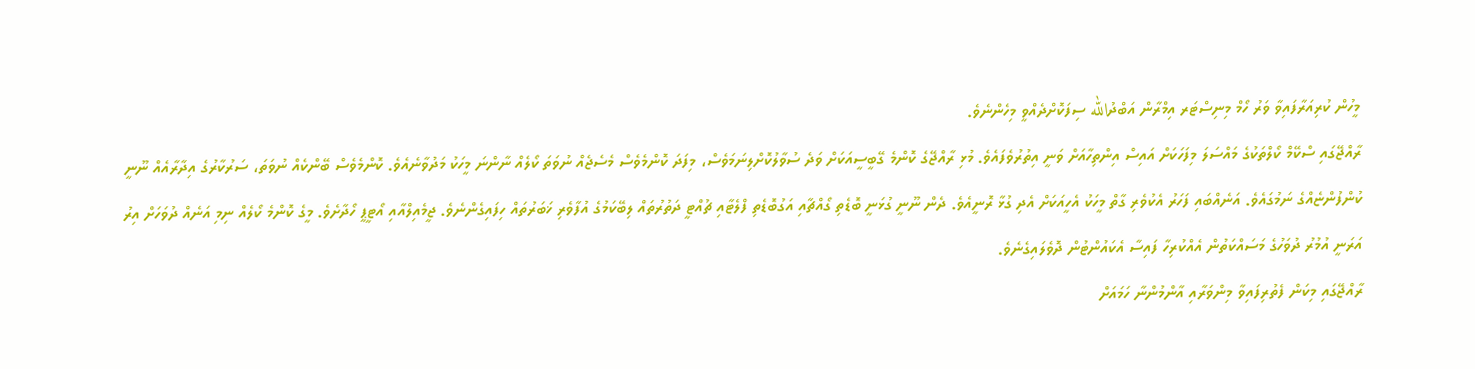މީހުން ކުރިއަރާފައިވާ ވަރު ހޯމް މިނިސްޓަރ އިމްރާން އަބްދުالله ސިފަކޮށްދެއްވީ މިހެންނެވެ.
ރާއްޖޭގައި ސްކޭމް ކޯލްތަކުގެ މައްސަލަ މިފަހަކަށް އައިސް އިންތިހާއަށް ވަނީ އިތުރުވެފައެވެ. މުޅި ރާއްޖޭގެ ކޮންމެ ގޭބީސީއަކަށް ވަދެ ސުވާލުކޮށްލިނަމަވެސް، މިފަދަ ކޮންމެވެސް މެސެޖެއް ނުވަތަ ކޯލެއް ނާންނަ މީހަކު މަދުވާނެއެވެ. ކޮންމެވެސް ބޭންކެއް ނުވަތަ، ސަރުކާރުގެ އިދާރާއެއް ނޫނީ ކުންފުންޏެއްގެ ނަމުގައެވެ. އަނެއްބައި ފަހަރު އެކުވެރި ގާތް މީހަކު އެހީއަކަށް އެދި ގުޅާ ރޮނީއެވެ. ދެން ނޫނީ ގުޅަނީ ބޮޑެތި ގޯއްޗާއި އަގުބޮޑެތި ފްލެޓާއި ޗުއްޓީ ދަތުރުތައް ލިބޭކަމުގެ އުފާވެރި ޚަބަރުތައް ހިފައިގެންނެވެ. ޖީމެއިލްއާއި އޯޓީޕީ ހޯދާށެވެ. މީގެ ކޮންމެ ކޯލެއް ނިމި އަނެއް ދުވަހަށް އިރު އަރަނީ އުމުރު ދުވަހުގެ މަސައްކަތުން އެއްކުރިހާ ފައިސާ އެކައުންޓުން ދޮވެލައިގެނެވެ.
ރާއްޖޭގައި މިކަން ފެތުރިފައިވާ މިންވަރާއި އާންމުންނާ ހަމައަށް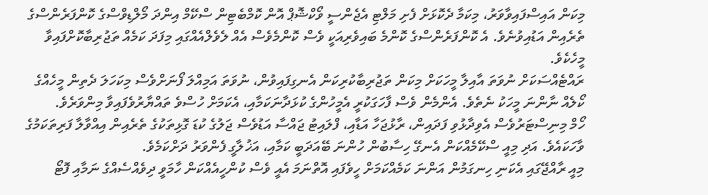މިކަން އައިސްފައިވާވަރު، މިކަމާ ދެކޮޅަށް ފެށި މަލްޓި އެޖެންސީ ވޯކްޝޮޕް އޮން ކޮމްބެޓިން ސްކޭމް އިންދަ މޯލްޑިވްސްގެ ކޮންފަރެންސްގެ ތެރެއިން އަޑުއިވުނެވެ. އެ ކޮންފަރެންސްގެ ކޮންމެ ބައިވެރިއަކީ ވެސް ކޮންމެވެސް އެއް ލެވެލްއެއްގައި މިފަދަ ކަމެއް ތަޖުރިބާކޮށްފައިވާ މީހެކެވެ.
ރައްޓެއްސަކަށް ނުވަތަ އާއިލާ މީހަކަށް މިކަން ތަޖުރިބާކުރިކަން އެނގިފައިވުން، ނުވަތަ އަމިއްލަ ފޯނަށްވެސް މިކަހަލަ ދެތިން މީހެއްގެ ކޯލެއް ނާންނަ މީހަކު ނެތެވެ. އެންމެން ވެސް ފާހަގަކުރީ އެމީހުންގެ ކުޅަދާނަކަމާއި، އެކަމަށް ހުސްވެ ތައްޔާރުވެފައިވާ މިންވަރެވެ.
ހޯމް މިނިސްޓަރުވެސް އެވިދާޅުވި ފަދައިން، ރާޅުޖަހާ އަޑާއި، ފްލައިޓު ޖައްސާ އަޑުވެސް ޖަލުގެ ކުޑަ ގޮޅިތަކުގެ ތެރެއިން އިއްވާލާ ފަރިތަކަމުގެ ވާހަކައެވެ. އަދި މިއީ ސްކޭމެއްކަން އެނގޭ ހިސާބުން ހުންނަ ބޭއަދަބީ ކަމާއި، އަޚުލާގީ ފެންވަރު ދަށްކަމެވެ.
މިއީ ރާއްޖޭގައި އެކަނި ހިނގަމުން އަންނަ ކަމެއްކަމަށް ހީވެފައި އޮތްނަމަ އެއީ ވެސް ކުންހީއެއްކަން ހާމަވީ ދިވެއްސެއްގެ ނަމާއި ފޮޓޯ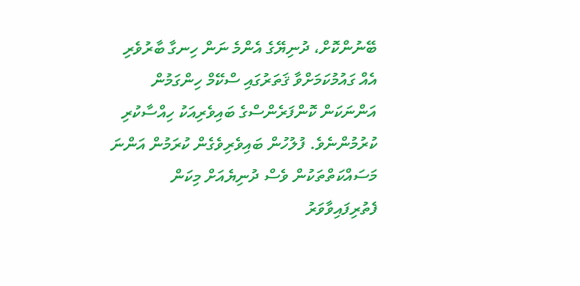ބޭނުންކޮށް، ދުނިޔޭގެ އެންމެ ނަން ހިނގާ ބާރުވެރި އެއް ގައުމުކަމަށްވާ ޤަތަރުގައި ސްކޭމް ހިންގަމުން އަންނަކަން ކޮންފަރެންސްގެ ބައިވެރިއަކު ހިއްސާކުރި ކުރުމުންނެވެ. ފުލުހުން ބައިވެރިވެގެން ކުރަމުން އަންނަ މަސައްކަތްތަކުން ވެސް ދުނިޔެއަށް މިކަން ފެތުރިފައިވާވަރު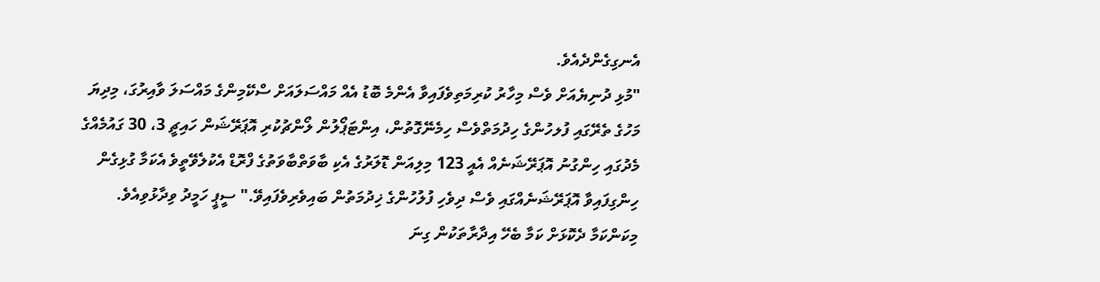އެނގިގެންދެއެވެ.
"މުޅި ދުނިޔެއަށް ވެސް މިހާރު ކުރިމަތިވެފައިވާ އެންމެ ބޮޑު އެއް މައްސަލައަށް ސްކޭމިންގެ މައްސަލަ ވާއިރުގަ، މިދިޔަ މަހުގެ ތެރޭގައި ފުލހުންގެ ހިދުމަތްވެސް ހިމެނޭގޮތުން، އިންޓަޕޯލުން ލޯންޗުކުރި އޮޕަރޭޝަން ހައިޗީ 3، 30 ގައުމެއްގެ މެދުގައި ހިންގުނު އޮޕަރޭޝަނެއް އެއީ 123 މިލިއަން ޑޮލަރުގެ އެކި ބާވަތްބާވަތުގެ ފްރޮޑް އެކުލެވޭތީވެ އެކަމާ ގުޅިގެން ހިންގިފައިވާ އޮޕަރޭޝަނެއްގައި ވެސް ދިވެހި ފުލުހުންގެ ޚިދުމަތުން ބައިވެރިވެފައިވޭ." ސީޕީ ހަމީދު ވިދާޅުވިއެވެ.
މިކަންކަމާ ދެކޮޅަށް ކަމާ ބެހޭ އިދާރާތަކުން ގިނަ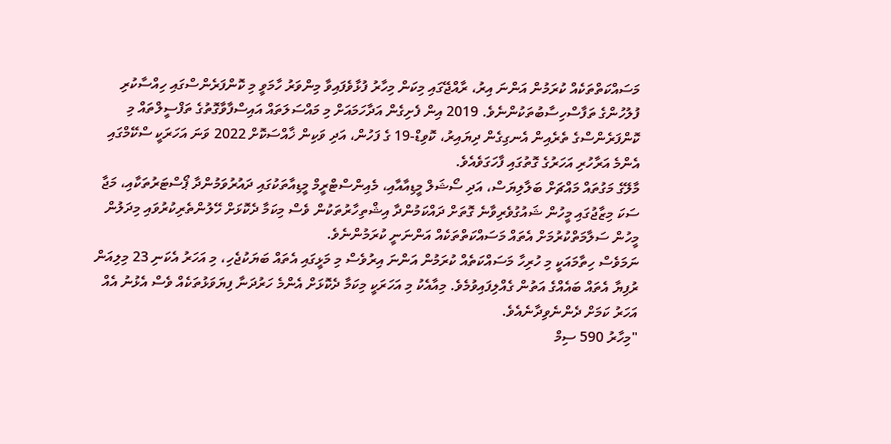މަސައްކަތްތަކެއް ކުރަމުން އަންނަ އިރު، ރާއްޖޭގައި މިކަން މިހާރު ފުޅާވެފައިވާ މިންވަރު ހާމަވީ މި ކޮންފަރެންސްގައި ހިއްސާކުރި ފުލުހުންގެ ތަފާސްހިސާބުތަކުންނެވެ. 2019 އިން ފެށިގެން އަދާހަމައަށް މި މައްސަލަތައް އައިސްފާވާގޮތުގެ ތަފްސީލްތައް މި ކޮންފަރެންސްގެ ތެރެއިން އެނގިގެން ދިޔައިރު، ކޮވިޑް-19 ގެ ފަހުން، އަދި ވަކިން ޚާއްސަކޮށް 2022 ވަނަ އަހަރަކީ ސްކޭމްގައި އެންމެ އަރާހުރި އަހަރުގެ ގޮތުގައި ފާހަގަވެއެވެ.
މާލޭގެ މަގުތައް މައްޗަށް ބަލާލިޔަސް، އަދި ސޯޝަލް މީޑިއާއާއި، މެއިންސްޓްރީމް މީޑިއާތަކުގައި ދައުރުވަމުންދާ ޕޯސްޓަރުތަކާއި، މަޖާ ސަކަ މިޒާޖުގައި މީހުން ޝައުގުވެރިވާނެ ގޮތަށް ދައްކަމުންދާ އިޝްތިހާރުތަކުން ވެސް މިކަމާ ދެކޮޅަށް ހޭލުންތެރިކުރުވައި މިދަލުން މީހުން ސަލާމަތްކުރުމަށް އެތައް މަސައްކަތްތަކެއް އަންނަނީ ކުރަމުންނެވެ.
ނަމަވެސް ހިތާމައަކީ މި ހުރިހާ މަސައްކަތެއް ކުރަމުން އަންނަ އިރުވެސް މި މަޅީގައި އެތައް ބަޔަކުޖެހި، މި އަހަރު އެކަނި 23 މިލިއަން ރުފިޔާ އެތައް ބައެއްގެ އަތުން ގެއްލިފައިވުމެވެ. މިއާއެކު މި އަހަރަކީ މިކަމާ ދެކޮޅަށް އެންމެ ހަރުދަނާ ފިޔަވަޅުތަކެއް ވެސް އެޅުނު އެއް އަހަރު ކަމަށް ދެންނެވިދާނެއެވެ.
"މިހާރު 590 ސިމް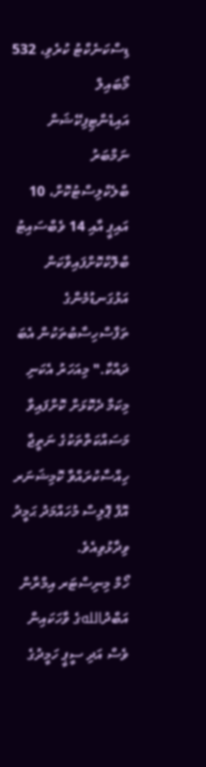ޑިސްކަނެކްޓު ކުރެވި، 532 މޯބައިލް އައިޑެންޓިފިކޭޝަން ނަމްބަރު ބްލެކްލިސްޓުކޮށް، 10 އައިޕީ އާއި 14 ވެބްސައިޓު ބްލޮކްކޮށްފައިވާކަން އަޅުގަނޑުމެންގެ ތަފާސްހިސާބުތަކުން އެބަ ދައްކާ." މިއަހަރު އެކަނި މިކަމާ ދެކޮޅަށް ކޮށްފައިވާ މަސައްކަތްތަކުގެ ނަތީޖާ ހިއްސާކުރައްވާ ކޮމިޝަނަރ އޮފް ޕޮލިސް މުހައްމަދު ޙަމީދު ވިދާޅުވިއެވެ.
ހޯމް މިނިސްޓަރ އިމްރާން އަބްދުاللهގެ ވާހަކައިން ވެސް އަދި ސީޕީ ހަމީދުގެ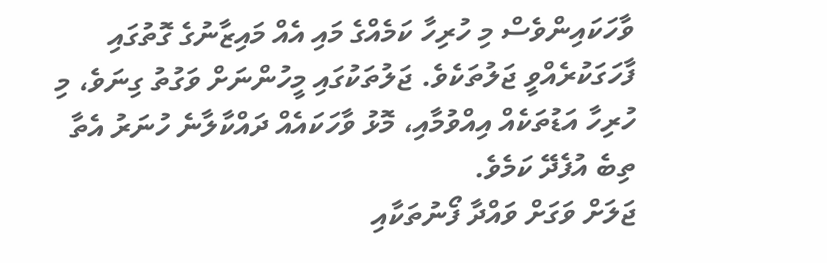ވާހަކައިންވެސް މި ހުރިހާ ކަމެއްގެ މައި އެއް މައިޒާނުގެ ގޮތުގައި ފާހަގަކުރެއްވީ ޖަލުތަކެވެ. ޖަލުތަކުގައި މީހުންނަށް ވަގުތު ގިނަވެ، މި ހުރިހާ އަޑުތަކެއް އިއްވުމާއި، މޮޅު ވާހަކައެއް ދައްކާލާނެ ހުނަރު އެތާ ތިބެ އުފެދޭ ކަމެވެ.
ޖަލަށް ވަގަށް ވައްދާ ފޯނުތަކާއި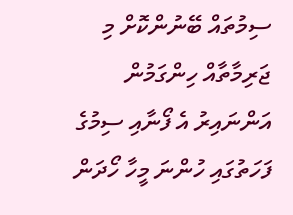ސިމުތައް ބޭނުންކޮށް މި ޖަރިމާތާއް ހިންގަމުން އަންނައިރު އެ ފޯނާއި ސިމުގެ ފަހަތުގައި ހުންނަ މީހާ ހޯދަން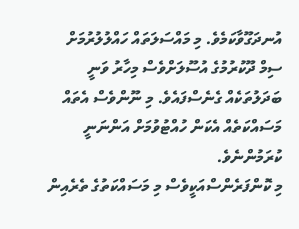އުނދަގޫވާކަމެވެ. މި މައްސަލަތައް ހައްލުލުރުމަށް ސިމް ދޫކުރުމުގެ އުސޫލަށްވެސް މިހާރު ވަނީ ބަދަލުތަކެއް ގެނެސްފައެވެ. މި ނޫންވެސް އެތައް މަސައްކަތެއް އެކަން ހުއްޓުވުމަށް އަންނަނީ ކުރަމުންނެވެ.
މި ކޮންފަރެންސްއަކީވެސް މި މަސައްކަތުގެ ތެރެއިން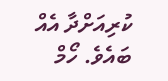ކުރިއަށްދާ އެއް ބައެވެ. ހޯމް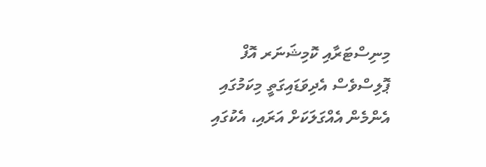މިނިސްޓަރާއި ކޮމިޝަނަރ އޮފް ޕޮލިސްވެސް އެދިވަޑައިގަތީ މިކަމުގައި އެންމެން އެއްގަލަކަށް އަރައި، އެކުގައި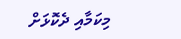މިކަމާއި ދެކޮޅަށް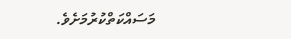މަސައްކަތްކުރުމަށެވެ.